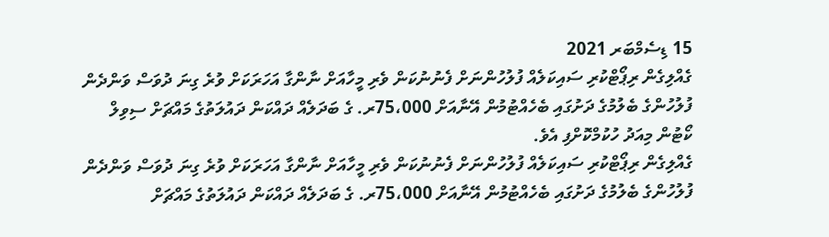15 ޑިސެމްބަރ 2021
ގެއްލިގެން ރިޕޯޓްކުރި ސައިކަލެއް ފުލުހުންނަށް ފެނުނުކަން ވެރި މީހާއަށް ނާންގާ އަހަރަކަށް ވުރެ ގިނަ ދުވަސް ވަންދެން ފުލުހުންގެ ބެލުމުގެ ދަށުގައި ބެހެއްޓުމުން އޭނާއަށް 75،000ރ. ގެ ބަދަލެއް ދައްކަން ދައުލަތުގެ މައްޗަށް ސިވިލް ކޯޓުން މިއަދު ހުކުމްކޮށްފި އެވެ.
ގެއްލިގެން ރިޕޯޓްކުރި ސައިކަލެއް ފުލުހުންނަށް ފެނުނުކަން ވެރި މީހާއަށް ނާންގާ އަހަރަކަށް ވުރެ ގިނަ ދުވަސް ވަންދެން ފުލުހުންގެ ބެލުމުގެ ދަށުގައި ބެހެއްޓުމުން އޭނާއަށް 75،000ރ. ގެ ބަދަލެއް ދައްކަން ދައުލަތުގެ މައްޗަށް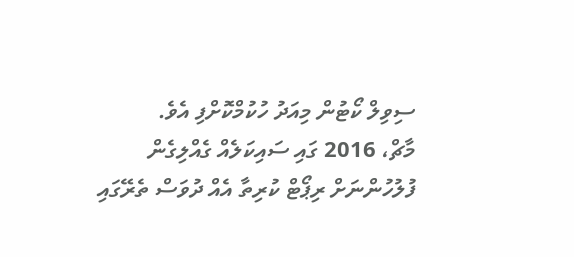ސިވިލް ކޯޓުން މިއަދު ހުކުމްކޮށްފި އެވެ.
މާޗް، 2016 ގައި ސައިކަލެއް ގެއްލިގެން ފުލުހުންނަށް ރިޕޯޓް ކުރިތާ އެއް ދުވަސް ތެރޭގައި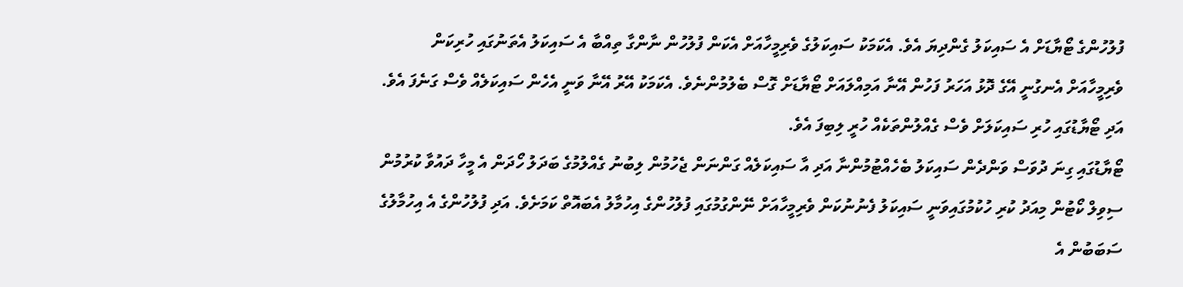ފުލުހުންގެ ޓޯޔާޑަށް އެ ސައިކަލު ގެންދިޔަ އެވެ. އެކަމަކު ސައިކަލުގެ ވެރިމީހާއަށް އެކަން ފުލުހުން ނާންގާ ތިއްބާ އެ ސައިކަލު އެތަނުގައި ހުރިކަން ވެރިމީހާއަށް އެނގުނީ އޭގެ ދޮޅު އަހަރު ފަހުން އޭނާ އަމިއްލައަށް ޓޯޔާޑަށް ގޮސް ބެލުމުންނެވެ. އެކަމަކު އޭރު އޭނާ ވަނީ އެހެން ސައިކަލެއް ވެސް ގަނެފަ އެވެ. އަދި ޓޯޔާޑުގައި ހުރި ސައިކަލަށް ވެސް ގެއްލުންތަކެއް ހުރީ ލިބިފަ އެވެ.
ޓޯޔާޑުގައި ގިނަ ދުވަސް ވަންދެން ސައިކަލު ބެހެއްޓުމުންނާ އަދި އާ ސައިކަލެއް ގަންނަން ޖެހުމުން ލިބުނު ގެއްލުމުގެ ބަދަލު ހޯދަން އެ މީހާ ދައުވާ ކުރުމުން ސިވިލް ކޯޓުން މިއަދު ކުރި ހުކުމުގައިވަނީ ސައިކަލު ފެނުނުކަން ވެރިމީހާއަށް ނޭންގުމުގައި ފުލުހުންގެ އިހުމާލު އެބައޮތް ކަމަށެވެ. އަދި ފުލުހުންގެ އެ އިހުމާލުގެ ސަބަބުން އެ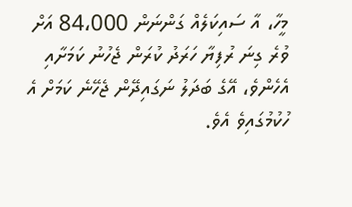މީހާ، އާ ސައިކަލެއް ގަންނަން 84،000 އަށް ވުރެ ގިނަ ރުފިޔާ ހަރަދު ކުރަން ޖެހުނު ކަމަށާއި އެހެންވެ، އޭގެ ބަދަލު ނަގައިދޭން ޖެހޭނެ ކަމަށް އެ ހުކުމުގައިވެ އެވެ.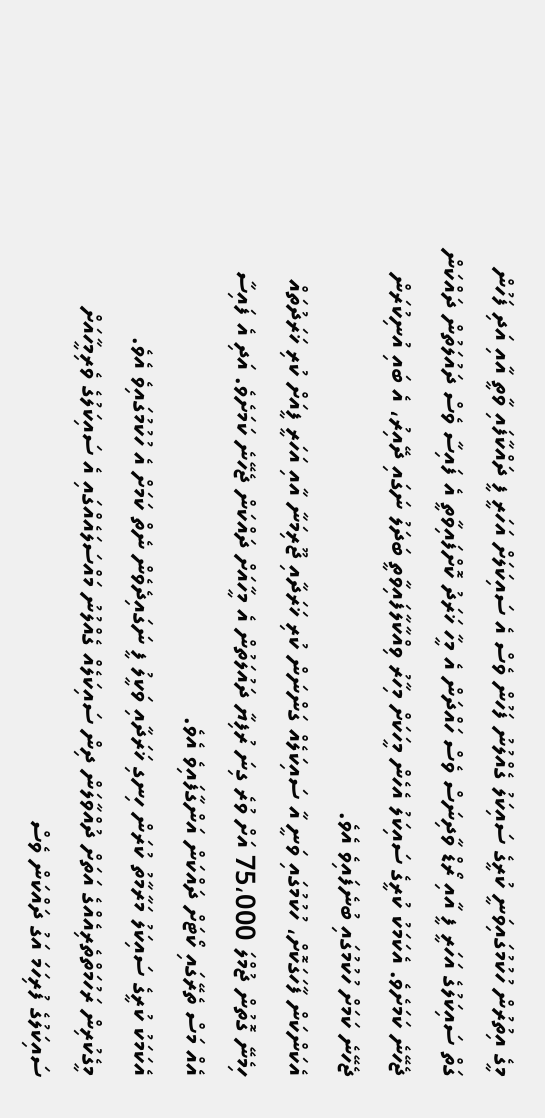މީގެ އިތުރުން ހުކުމުގައިވަނީ ކުރީގެ ސައިކަލު ގެއްލުނު ފަހުން ވެސް އެ ސައިކަލަށް އަހަރީ ފީ ދައްކާފައި ވާތީ އާއި އަދި ފަހުން ގަތް ސައިކަލުގެ އަހަރީ ފީ އާއި ރޯޑް ވާދިނަސް ވެސް ހައްދަން އެ މީހާ ޚަރަދު ކޮށްފައިވާތީ އެ ފައިސާ ވެސް ދައުލަތުން ދައްކަން ޖެހޭނެ ކަމަށެވެ. އެކަމަކު ކުރީގެ ސައިކަލު އެހެން މީހަކަށް މިހާރު ވިއްކާލާފައިވާތީ ބަދަލު ނަގައި ދޭއިރު، އެ ބައި އުނިކުރަން ޖެހޭނެ ކަމަށް ހުކުމުގައި ބުނެފައިވެ އެވެ.
އެކަންކަން ފާހަގަކޮށް، ހުކުމުގައި ވަނީ އާ ސައިކަލެއް ގަންނަން ކުރި ޚަރަދާއި ޖޫރިމަނާ އާއި އަހަރީ ފީއަށް ކުރި ޚަރަދުތައް ހިމެނޭ ގޮތުން ޖުމްލަ 75،000 އަށް ވުރެ ގިނަ ރުފިޔާ ދައުލަތުން އެ މީހާއަށް ދައްކަން ޖެހޭނެ ކަމަށެވެ. އަދި އެ ފައިސާ އެއް މަސް ތެރޭގައި ކޯޓަށް ދައްކަން އަންގާފައިވެ އެވެ.
އެކަމަކު ކުރީގެ ސައިކަލު މަރާމާތު ކުރަން ހިނގި ޚަރަދާއި ވަކީލު ފީ ނަގައިދެވެން ނެތް ކަމަށް އެ ހުކުމުގައިވެ އެވެ.
މީގެކުރިން ރަހުމަތްތެރިއެއްގެ އަތަށް ދުއްވާލަން ދިން ސައިކަލެއް ގެއްލުނު މައްސަލައެއްގައި އެ ސައިކަލުގެ ވެރިމީހާއަށް ސައިކަލުގެ ފުރިހަމަ އަގު ދައްކަން ވެސް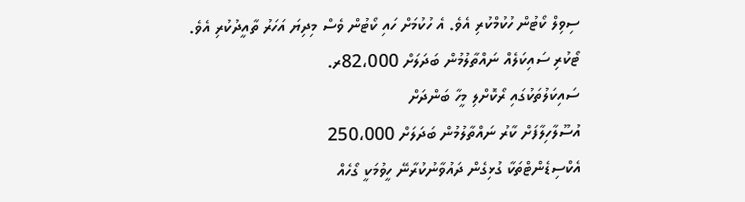ސިވިލް ކޯޓުން ހުކުމްކުރި އެވެ. އެ ހުކުމަށް ހައި ކޯޓުން ވެސް މިދިޔަ އަހަރު ތާއީދުކުރި އެވެ.
ޓޯކުރި ސައިކަލެއް ނައްތާލުމުން ބަދަލަށް 82،000ރ.
ސައިކަލުތަކުގައި ރޯކޮށްލި މީހާ ބަންދަށް
އުސޫލާހިލާފަށް ކާރު ނައްތާލުމުން ބަދަލަށް 250،000
އެކްސިޑެންޓްތަކާ ގުޅިގެން ދައުވާނުކުރާނޭ ހީވުމަކީ ގޯހެއް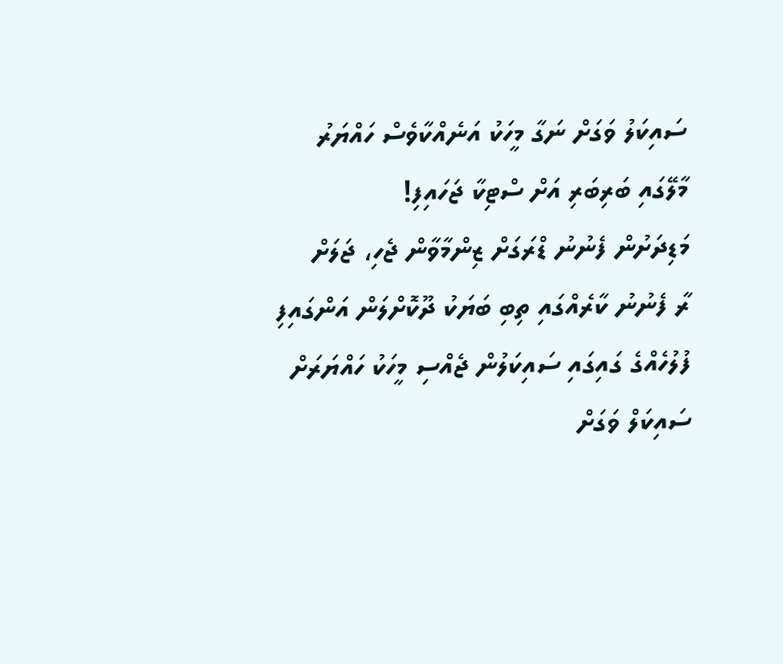ސައިކަލު ވަގަށް ނަގާ މީހަކު އަނެއްކާވެސް ހައްޔަރު
މާލޭގައި ބަރިބަރި އަށް ސްޓިކާ ޖަހައިފި!
މަޑިދަށުން ފެނުނު ޑްރަގަށް ޒިންމާވާން ޖެހި، ޖަލަށް
ރާ ފެނުނު ކާރެއްގައި ތިބި ބަޔަކު ދޫކޮށްލަން އަންގައިފި
ފުލުހެއްގެ ގައިގައި ސައިކަލުން ޖެއްސި މީހަކު ހައްޔަރަށް
ސައިކަލް ވަގަށް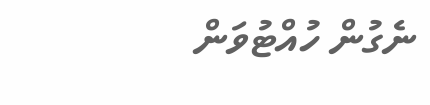ނެގުން ހުއްޓުވަން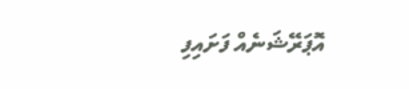އޮޕަރޭޝަނެއް ފަށައިފި